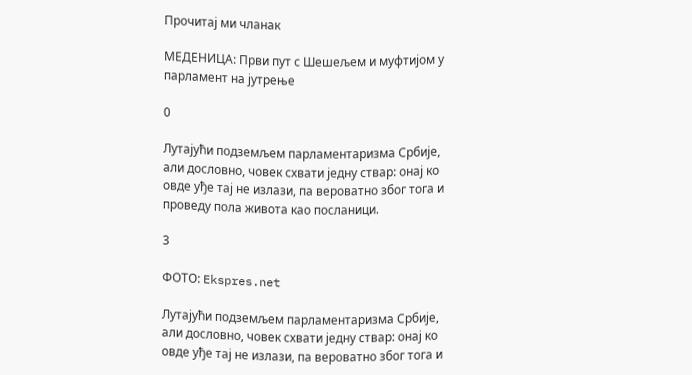Прочитај ми чланак

МЕДЕНИЦА: Први пут с Шешељем и муфтијом у парламент на јутрење

0

Лутајући подземљем парламентаризма Србије, али дословно, човек схвати једну ствар: онај ко овде уђе тај не излази, па вероватно због тога и проведу пола живота као посланици.

3

ФОТО: Ekspres.net

Лутајући подземљем парламентаризма Србије, али дословно, човек схвати једну ствар: онај ко овде уђе тај не излази, па вероватно због тога и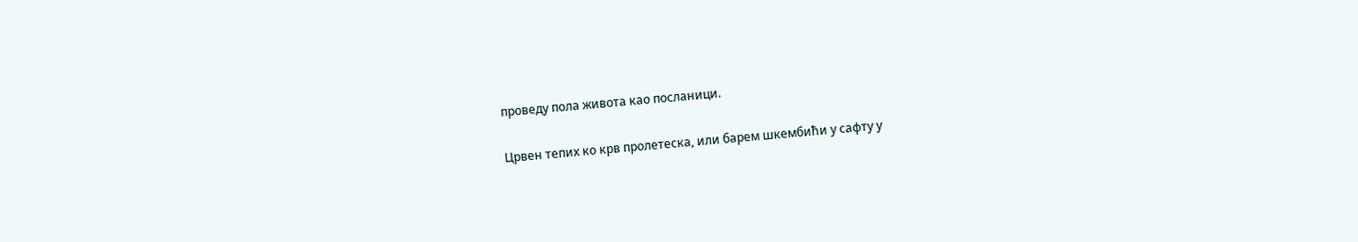проведу пола живота као посланици.

Црвен тепих ко крв пролетеска, или барем шкембићи у сафту у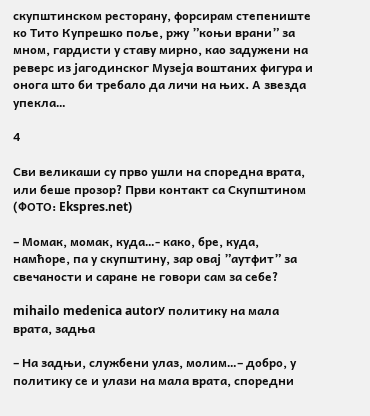скупштинском ресторану, форсирам степениште ко Тито Купрешко поље, ржу ”коњи врани” за мном, гардисти у ставу мирно, као задужени на реверс из јагодинског Музеја воштаних фигура и онога што би требало да личи на њих. А звезда упекла…

4

Сви великаши су прво ушли на споредна врата, или беше прозор? Први контакт са Скупштином (ФОТО: Ekspres.net)

– Момак, момак, куда…- како, бре, куда, намћоре, па у скупштину, зар овај ”аутфит” за свечаности и саране не говори сам за себе?

mihailo medenica autorУ политику на мала врата, задња

– На задњи, службени улаз, молим…– добро, у политику се и улази на мала врата, споредни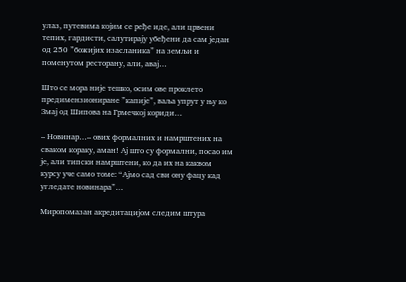улаз, путевима којим се ређе иде, али црвени тепих, гардисти, салутирају убеђени да сам један од 250 ”божијих изасланика” на земљи и поменутом ресторану, али, авај…

Што се мора није тешко, осим ове проклето предимензиониране ”капије”, ваља упрут у њу ко Змај од Шипова на Грмечкој кориди…

– Новинар…– ових формалних и намрштених на сваком кораку, аман! Ај што су формални, посао им је, али типски намрштени, ко да их на каквом курсу уче само томе: “Ајмо сад сви ону фацу кад угледате новинара”…

Миропомазан акредитацијом следим штура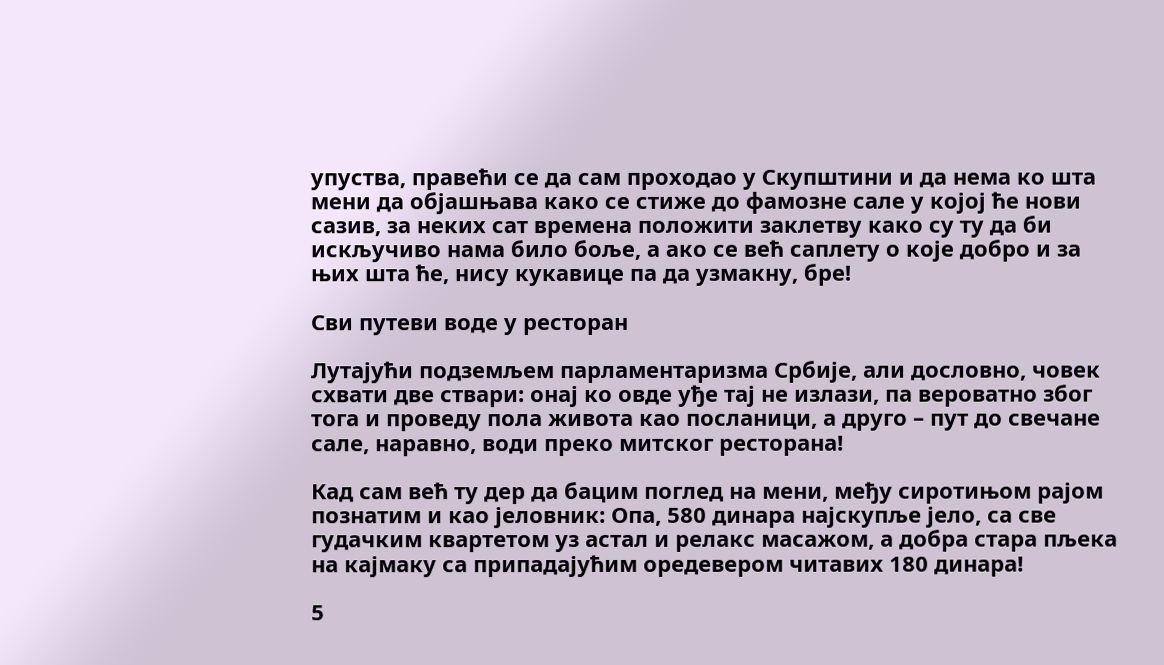упуства, правећи се да сам проходао у Скупштини и да нема ко шта мени да објашњава како се стиже до фамозне сале у којој ће нови сазив, за неких сат времена положити заклетву како су ту да би искључиво нама било боље, а ако се већ саплету о које добро и за њих шта ће, нису кукавице па да узмакну, бре!

Сви путеви воде у ресторан

Лутајући подземљем парламентаризма Србије, али дословно, човек схвати две ствари: онај ко овде уђе тај не излази, па вероватно због тога и проведу пола живота као посланици, а друго – пут до свечане сале, наравно, води преко митског ресторана!

Кад сам већ ту дер да бацим поглед на мени, међу сиротињом рајом познатим и као јеловник: Опа, 580 динара најскупље јело, са све гудачким квартетом уз астал и релакс масажом, а добра стара пљека на кајмаку са припадајућим оредевером читавих 180 динара!

5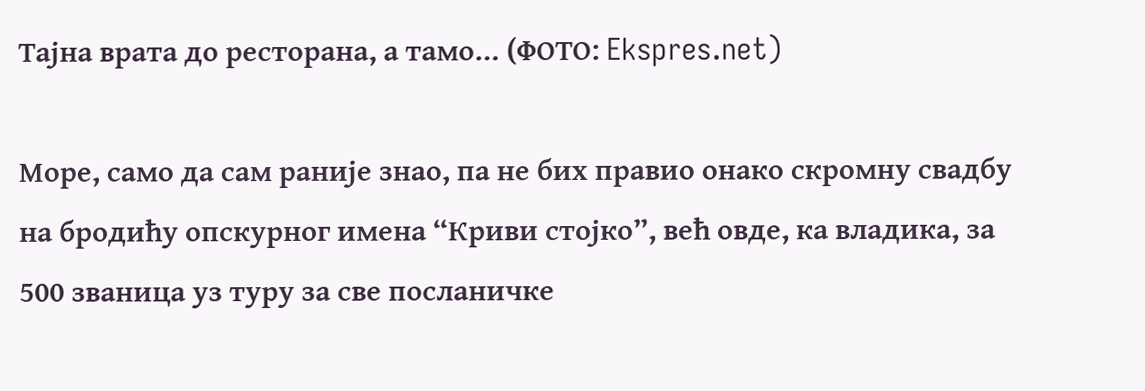Тајна врата до ресторана, а тамо… (ФОТО: Ekspres.net)

Море, само да сам раније знао, па не бих правио онако скромну свадбу на бродићу опскурног имена “Криви стојко”, већ овде, ка владика, за 500 званица уз туру за све посланичке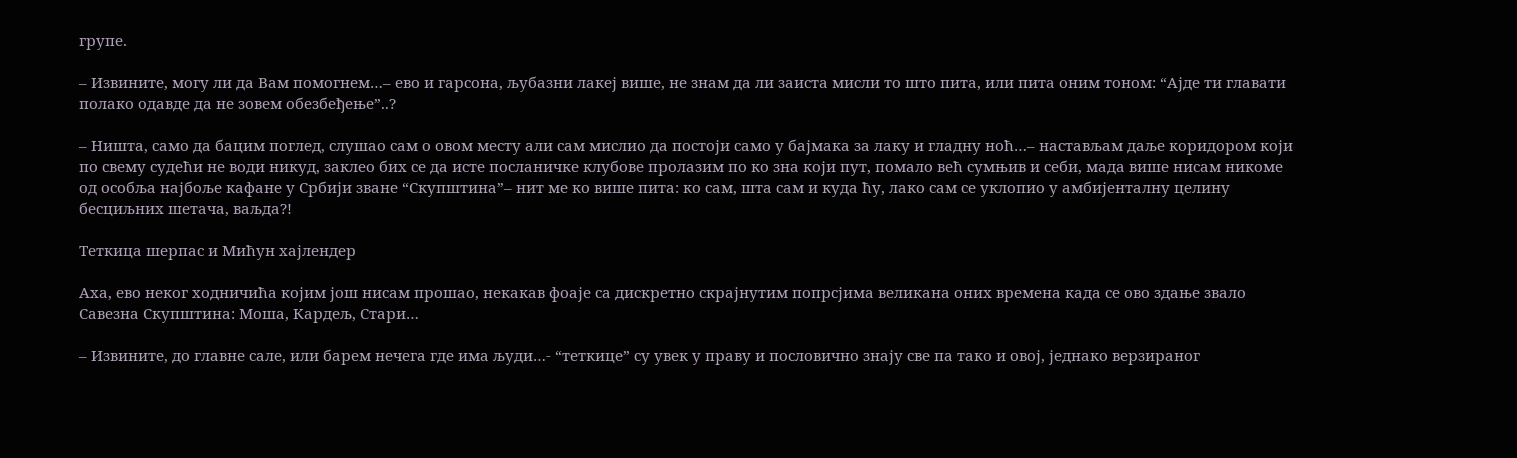групе.

– Извините, могу ли да Вам помогнем…– ево и гарсона, љубазни лакеј више, не знам да ли заиста мисли то што пита, или пита оним тоном: “Ајде ти главати полако одавде да не зовем обезбеђење”..?

– Ништа, само да бацим поглед, слушао сам о овом месту али сам мислио да постоји само у бајмака за лаку и гладну ноћ…– настављам даље коридором који по свему судећи не води никуд, заклео бих се да исте посланичке клубове пролазим по ко зна који пут, помало већ сумњив и себи, мада више нисам никоме од особља најбоље кафане у Србији зване “Скупштина”– нит ме ко више пита: ко сам, шта сам и куда ћу, лако сам се уклопио у амбијенталну целину бесциљних шетача, ваљда?!

Теткица шерпас и Мићун хајлендер

Аха, ево неког ходничића којим још нисам прошао, некакав фоаје са дискретно скрајнутим попрсјима великана оних времена када се ово здање звало Савезна Скупштина: Моша, Кардељ, Стари…

– Извините, до главне сале, или барем нечега где има људи…- “теткице” су увек у праву и пословично знају све па тако и овој, једнако верзираног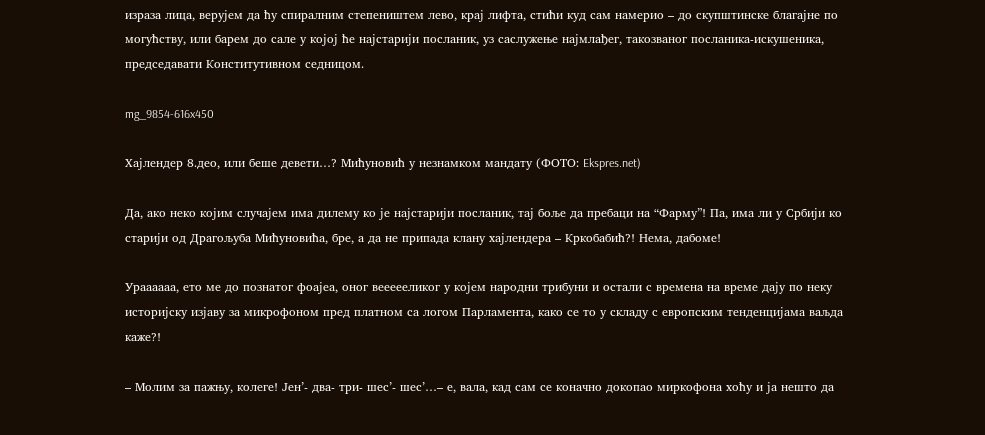израза лица, верујем да ћу спиралним степеништем лево, крај лифта, стићи куд сам намерио – до скупштинске благајне по могућству, или барем до сале у којој ће најстарији посланик, уз саслужење најмлађег, такозваног посланика-искушеника, председавати Конститутивном седницом.

mg_9854-616x450

Хајлендер 8.део, или беше девети…? Мићуновић у незнамком мандату (ФОТО: Ekspres.net)

Да, ако неко којим случајем има дилему ко је најстарији посланик, тај боље да пребаци на “Фарму”! Па, има ли у Србији ко старији од Драгољуба Мићуновића, бре, а да не припада клану хајлендера – Кркобабић?! Нема, дабоме!

Ураааааа, ето ме до познатог фоајеа, оног веееееликог у којем народни трибуни и остали с времена на време дају по неку историјску изјаву за микрофоном пред платном са логом Парламента, како се то у складу с европским тенденцијама ваљда каже?!

– Молим за пажњу, колеге! Јен’- два- три- шес’- шес’…– е, вала, кад сам се коначно докопао миркофона хоћу и ја нешто да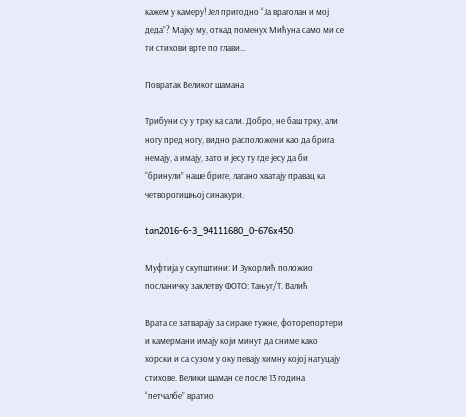кажем у камеру! Јел пригодно “Ја враголан и мој деда”? Мајку му, откад поменух Мићуна само ми се ти стихови врте по глави…

Повратак Великог шамана

Трибуни су у трку ка сали. Добро, не баш трку, али ногу пред ногу, видно расположени као да брига немају, а имају, зато и јесу ту где јесу да би “бринули” наше бриге, лагано хватају правац ка четворогишњој синакури.

tan2016-6-3_94111680_0-676x450

Муфтија у скупштини: И Зукорлић положио посланичку заклетву ФОТО: Тањуг/Т. Валић

Врата се затварају за сираке тужне, фоторепортери и камермани имају који минут да сниме како хорски и са сузом у оку певају химну којој натуцају стихове. Велики шаман се после 13 година “петчалбе” вратио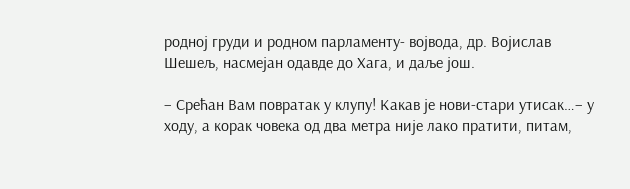родној груди и родном парламенту- војвода, др. Војислав Шешељ, насмејан одавде до Хага, и даље још.

– Срећан Вам повратак у клупу! Какав је нови-стари утисак…– у ходу, а корак човека од два метра није лако пратити, питам,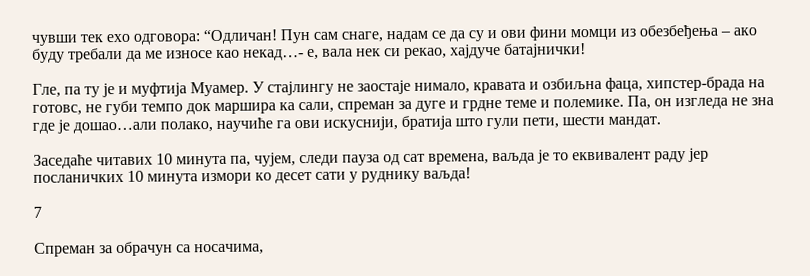чувши тек ехо одговора: “Одличан! Пун сам снаге, надам се да су и ови фини момци из обезбеђења – ако буду требали да ме износе као некад…- е, вала нек си рекао, хајдуче батајнички!

Гле, па ту је и муфтија Муамер. У стајлингу не заостаје нимало, кравата и озбиљна фаца, хипстер-брада на готовс, не губи темпо док маршира ка сали, спреман за дуге и грдне теме и полемике. Па, он изгледа не зна где је дошао…али полако, научиће га ови искуснији, братија што гули пети, шести мандат.

Заседаће читавих 10 минута па, чујем, следи пауза од сат времена, ваљда је то еквивалент раду јер посланичких 10 минута измори ко десет сати у руднику ваљда!

7

Спреман за обрачун са носачима,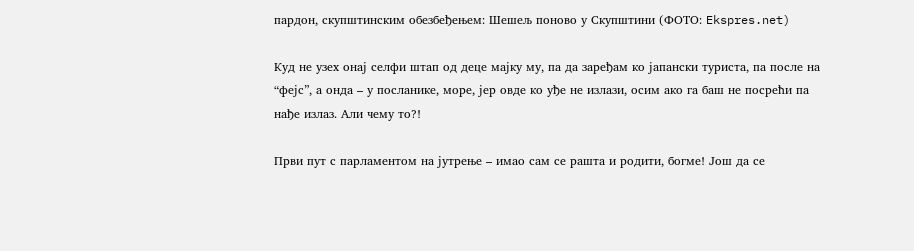пардон, скупштинским обезбеђењем: Шешељ поново у Скупштини (ФОТО: Ekspres.net)

Куд не узех онај селфи штап од деце мајку му, па да заређам ко јапански туриста, па после на “фејс”, а онда – у посланике, море, јер овде ко уђе не излази, осим ако га баш не посрећи па нађе излаз. Али чему то?!

Први пут с парламентом на јутрење – имао сам се рашта и родити, богме! Још да се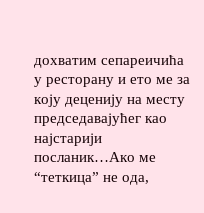дохватим сепареичића у ресторану и ето ме за коју деценију на месту председавајућег као најстарији посланик…Ако ме “теткица” не ода,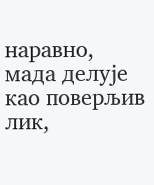наравно, мада делује као поверљив лик,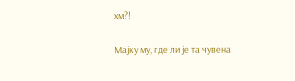хм?!

Мајку му, где ли је та чувена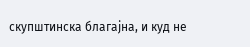скупштинска благајна, и куд не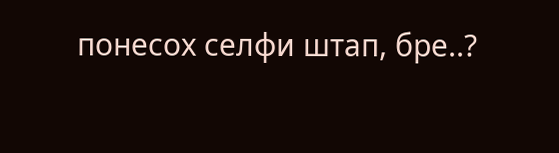понесох селфи штап, бре..?